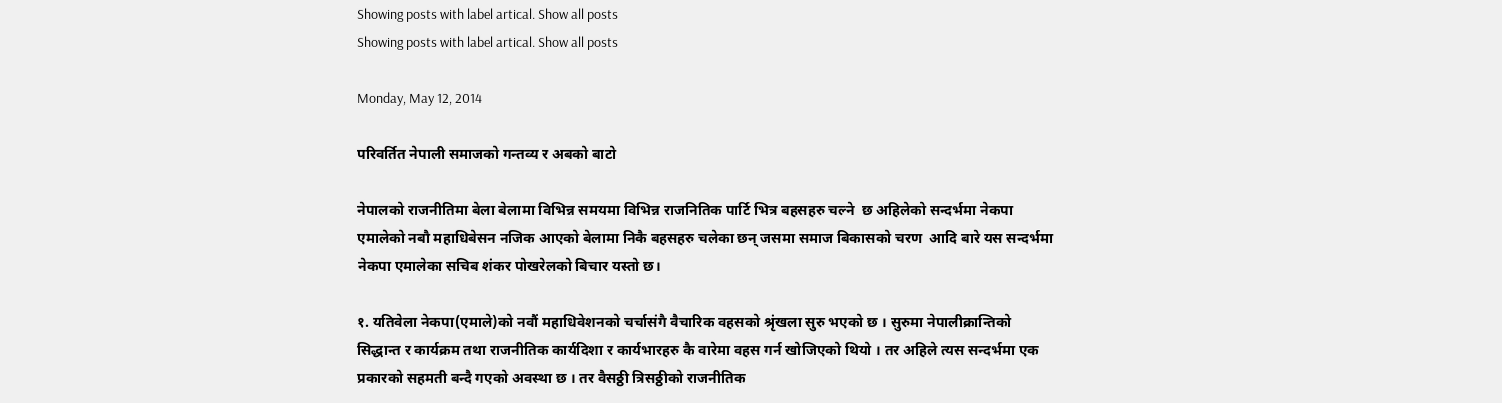Showing posts with label artical. Show all posts
Showing posts with label artical. Show all posts

Monday, May 12, 2014

परिवर्तित नेपाली समाजको गन्तव्य र अबको बाटो

नेपालको राजनीतिमा बेला बेलामा विभिन्न समयमा विभिन्न राजनितिक पार्टि भित्र बहसहरु चल्ने  छ अहिलेको सन्दर्भमा नेकपा एमालेको नबौ महाधिबेसन नजिक आएको बेलामा निकै बहसहरु चलेका छन् जसमा समाज बिकासको चरण  आदि बारे यस सन्दर्भमा नेकपा एमालेका सचिब शंकर पोखरेलको बिचार यस्तो छ।

१. यतिवेला नेकपा(एमाले)को नवौं महाधिवेशनको चर्चासंगै वैचारिक वहसको श्रृंखला सुरु भएको छ । सुरुमा नेपालीक्रान्तिको सिद्धान्त र कार्यक्रम तथा राजनीतिक कार्यदिशा र कार्यभारहरु कै वारेमा वहस गर्न खोजिएको थियो । तर अहिले त्यस सन्दर्भमा एक प्रकारको सहमती बन्दै गएको अवस्था छ । तर वैसठ्ठी त्रिसठ्ठीको राजनीतिक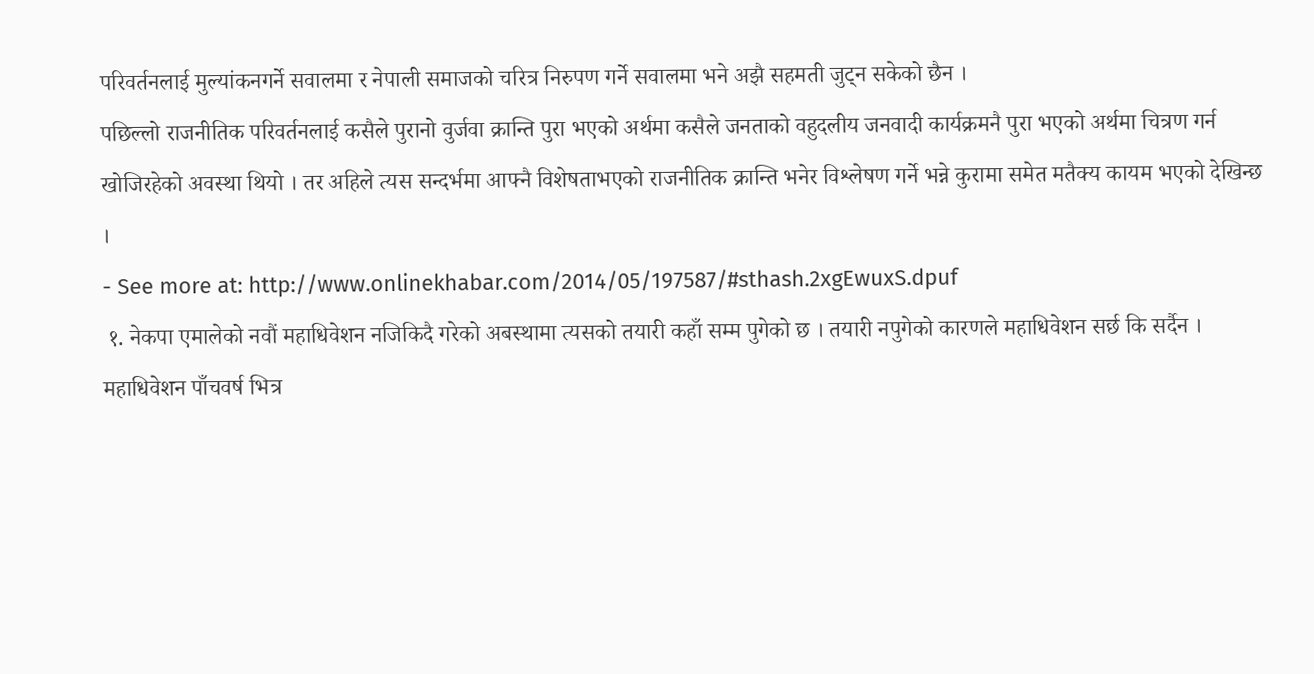परिवर्तनलाई मुल्यांकनगर्ने सवालमा र नेपाली समाजको चरित्र निरुपण गर्ने सवालमा भने अझै सहमती जुट्न सकेको छैन ।
पछिल्लो राजनीतिक परिवर्तनलाई कसैले पुरानो वुर्जवा क्रान्ति पुरा भएको अर्थमा कसैले जनताको वहुदलीय जनवादी कार्यक्रमनै पुरा भएको अर्थमा चित्रण गर्न खोजिरहेको अवस्था थियो । तर अहिले त्यस सन्दर्भमा आफ्नै विशेषताभएको राजनीतिक क्रान्ति भनेर विश्लेषण गर्ने भन्ने कुरामा समेत मतैक्य कायम भएको देखिन्छ ।
- See more at: http://www.onlinekhabar.com/2014/05/197587/#sthash.2xgEwuxS.dpuf
 १. नेकपा एमालेको नवौं महाधिवेशन नजिकिदै गरेको अबस्थामा त्यसको तयारी कहाँ सम्म पुगेको छ । तयारी नपुगेको कारणले महाधिवेशन सर्छ कि सर्दैन ।
महाधिवेशन पाँचवर्ष भित्र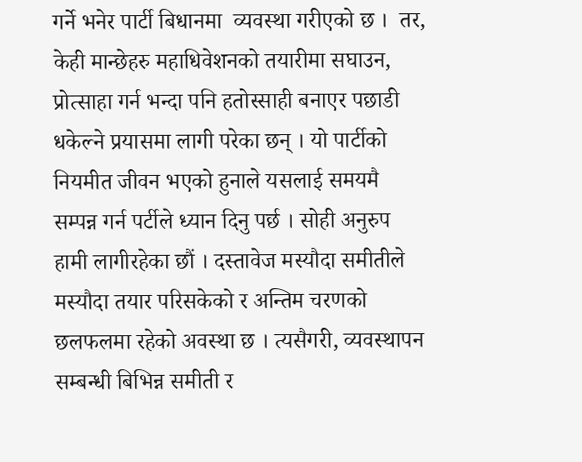गर्ने भनेर पार्टी बिधानमा  व्यवस्था गरीएको छ ।  तर, केही मान्छेहरु महाधिवेशनको तयारीमा सघाउन, प्रोत्साहा गर्न भन्दा पनि हतोस्साही बनाएर पछाडी धकेल्ने प्रयासमा लागी परेका छन् । यो पार्टीको नियमीत जीवन भएको हुनाले यसलाई समयमै सम्पन्न गर्न पर्टीले ध्यान दिनु पर्छ । सोही अनुरुप हामी लागीरहेका छौं । दस्तावेज मस्यौदा समीतीले मस्यौदा तयार परिसकेको र अन्तिम चरणको छलफलमा रहेको अवस्था छ । त्यसैगरी, व्यवस्थापन सम्बन्धी बिभिन्न समीती र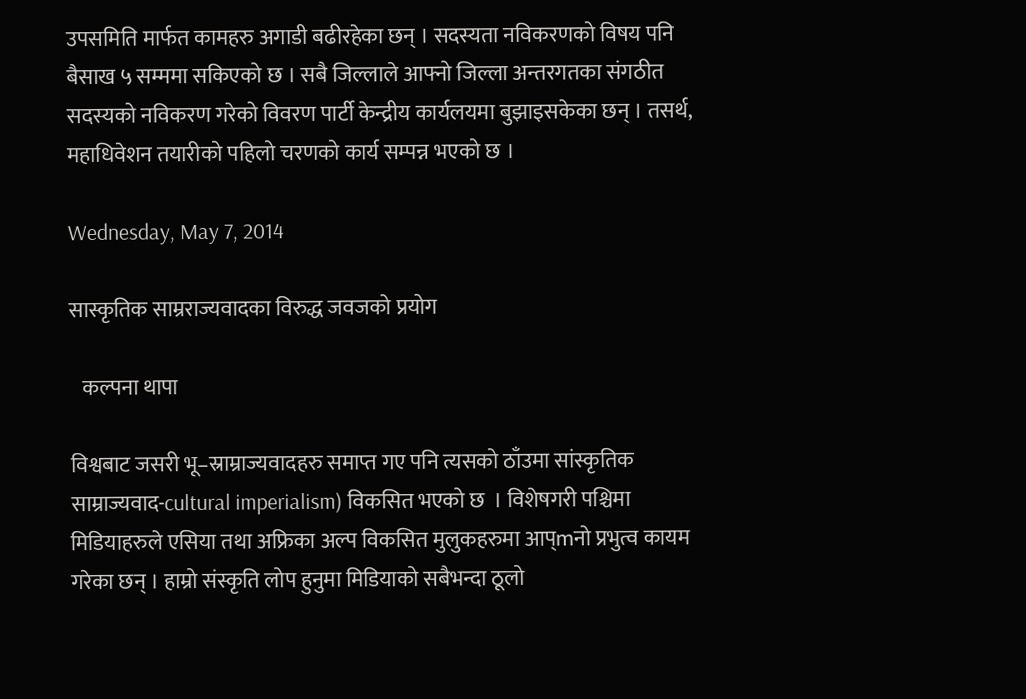उपसमिति मार्फत कामहरु अगाडी बढीरहेका छन् । सदस्यता नविकरणको विषय पनि बैसाख ५ सम्ममा सकिएको छ । सबै जिल्लाले आफ्नो जिल्ला अन्तरगतका संगठीत सदस्यको नविकरण गरेको विवरण पार्टी केन्द्रीय कार्यलयमा बुझाइसकेका छन् । तसर्थ, महाधिवेशन तयारीको पहिलो चरणको कार्य सम्पन्न भएको छ ।

Wednesday, May 7, 2014

सास्कृतिक साम्रराज्यवादका विरुद्ध जवजको प्रयोग

   कल्पना थापा

विश्वबाट जसरी भू–स्राम्राज्यवादहरु समाप्त गए पनि त्यसको ठाँउमा सांस्कृतिक साम्राज्यवाद-cultural imperialism) विकसित भएको छ  । विशेषगरी पश्चिमा मिडियाहरुले एसिया तथा अफ्रिका अल्प विकसित मुलुकहरुमा आप्mनो प्रभुत्व कायम गरेका छन् । हाम्रो संस्कृति लोप हुनुमा मिडियाको सबैभन्दा ठूलो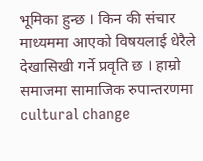भूमिका हुन्छ । किन की संचार माध्यममा आएको विषयलाई धेरैले देखासिखी गर्ने प्रवृति छ । हाम्रो समाजमा सामाजिक रुपान्तरणमा cultural change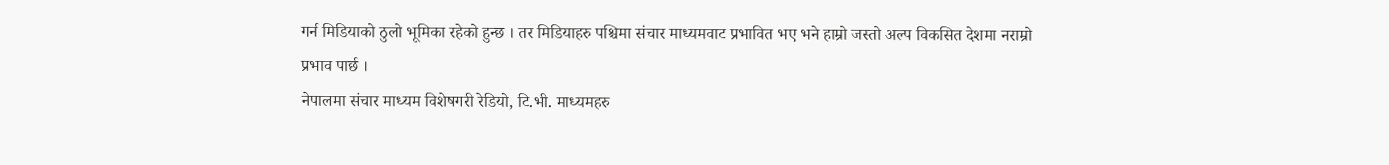गर्न मिडियाको ठुलो भूमिका रहेको हुन्छ । तर मिडियाहरु पश्चिमा संचार माध्यमवाट प्रभावित भए भने हाम्रो जस्तो अल्प विकसित देशमा नराम्रो प्रभाव पार्छ ।
नेपालमा संचार माध्यम विशेषगरी रेडियो, टि.भी. माध्यमहरु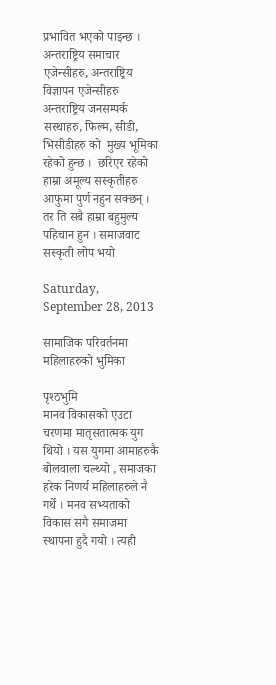प्रभावित भएको पाइन्छ । अन्तराष्ट्रिय समाचार एजेन्सीहरु, अन्तराष्ट्रिय विज्ञापन एजेन्सीहरु अन्तराष्ट्रिय जनसम्पर्क सस्थाहरु, फिल्म, सीडी, भिसीडीहरु को  मुख्य भूमिका रहेको हुन्छ ।  छरिएर रहेको हाम्रा अमूल्य सस्कृतीहरु  आफुमा पुर्ण नहुन सक्छन् । तर ति सबै हाम्रा बहुमुल्य पहिचान हुन । समाजवाट सस्कृती लोप भयो

Saturday, September 28, 2013

सामाजिक परिवर्तनमा महिलाहरुको भुमिका

पृश्ठभुमि
मानव विकासको एउटा चरणमा मातृसतात्मक युग थियो । यस युगमा आमाहरुकै बोलवाला चल्थ्यो , समाजका हरेक निणर्य महिलाहरुले नै गर्थे । मनव सभ्यताको विकास सगै समाजमा स्थापना हुदै गयो । त्यही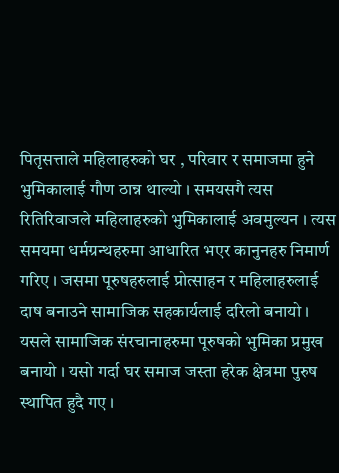पितृसत्ताले महिलाहरुको घर , परिवार र समाजमा हुने भुमिकालाई गौण ठान्न थाल्यो । समयसगै त्यस रितिरिवाजले महिलाहरुको भुमिकालाई अवमुल्यन । त्यस समयमा धर्मग्रन्थहरुमा आधारित भएर कानुनहरु निमार्ण  गरिए । जसमा पूरुषहरुलाई प्रोत्साहन र महिलाहरुलाई दाष बनाउने सामाजिक सहकार्यलाई दरिलो बनायो । यसले सामाजिक संरचानाहरुमा पूरुषको भुमिका प्रमुख बनायो । यसो गर्दा घर समाज जस्ता हरेक क्षेत्रमा पुरुष स्थापित हुदै गए ।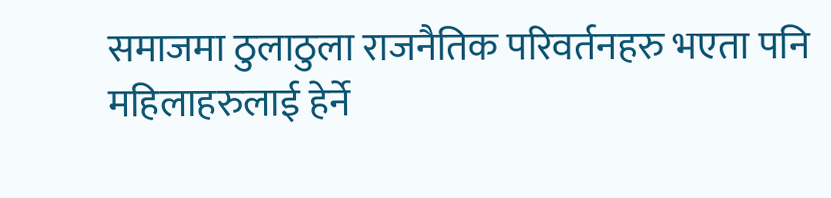समाजमा ठुलाठुला राजनैतिक परिवर्तनहरु भएता पनि महिलाहरुलाई हेर्ने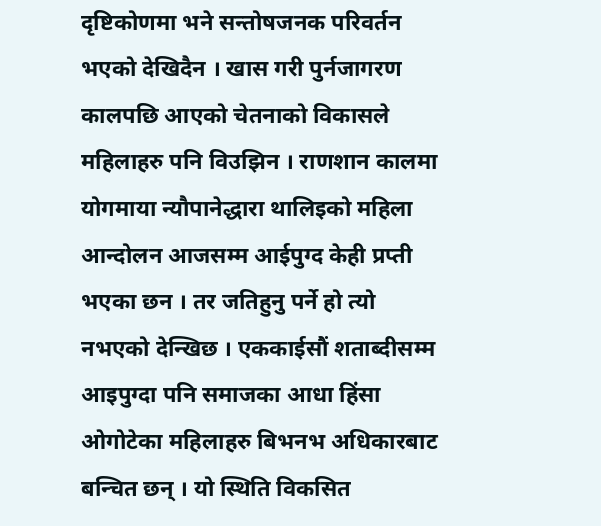दृष्टिकोणमा भने सन्तोषजनक परिवर्तन भएको देखिदैन । खास गरी पुर्नजागरण कालपछि आएको चेतनाको विकासले महिलाहरु पनि विउझिन । राणशान कालमा योगमाया न्यौपानेद्धारा थालिइको महिला आन्दोलन आजसम्म आईपुग्द केही प्रप्ती भएका छन । तर जतिहुनु पर्ने हो त्यो नभएको देन्खिछ । एककाईसौं शताब्दीसम्म आइपुग्दा पनि समाजका आधा हिंसा ओगोटेका महिलाहरु बिभनभ अधिकारबाट बन्चित छन् । यो स्थिति विकसित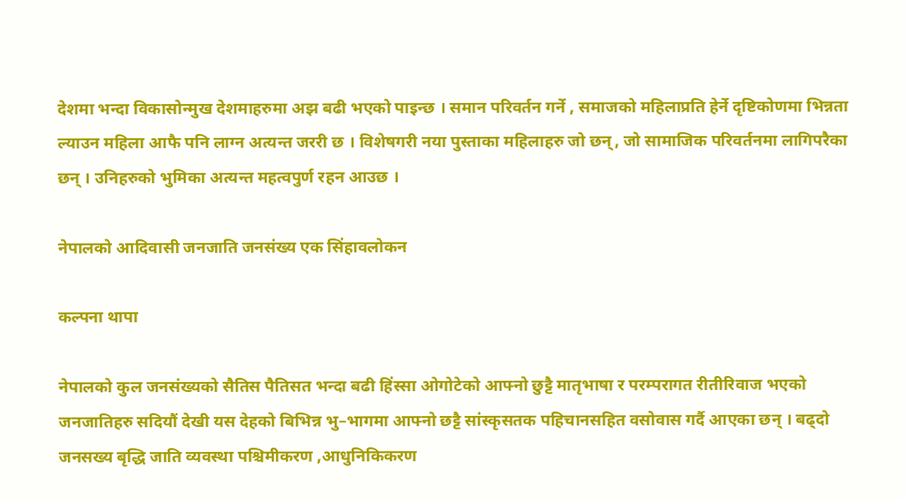देशमा भन्दा विकासोन्मुख देशमाहरुमा अझ बढी भएको पाइन्छ । समान परिवर्तन गर्ने , समाजको महिलाप्रति हेर्ने दृष्टिकोणमा भिन्नता ल्याउन महिला आफै पनि लाग्न अत्यन्त जररी छ । विशेषगरी नया पुस्ताका महिलाहरु जो छन्, जो सामाजिक परिवर्तनमा लागिपरैका छन् । उनिहरुको भुमिका अत्यन्त महत्वपुर्ण रहन आउछ ।

नेपालको आदिवासी जनजाति जनसंख्य एक सिंहावलोकन

कल्पना थापा

नेपालको कुल जनसंख्यको सैतिस पैतिसत भन्दा बढी हिंस्सा ओगोटेको आफ्नो छुट्टै मातृभाषा र परम्परागत रीतीरिवाज भएको जनजातिहरु सदियौं देखी यस देहको बिभिन्न भु–भागमा आफ्नो छट्टै सांस्कृसतक पहिचानसहित वसोवास गर्दै आएका छन् । बढ्दो जनसख्य बृद्धि जाति व्यवस्था पश्चिमीकरण ,आधुनिकिकरण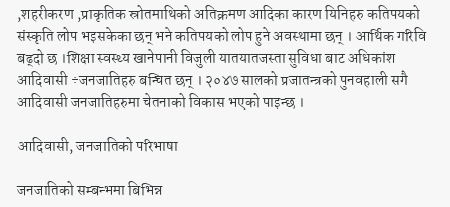,शहरीकरण ,प्राकृतिक स्रोतमाथिको अतिक्रमण आदिका कारण यिनिहरु कतिपयको संस्कृति लोप भइसकेका छन् भने कतिपयको लोप हुने अवस्थामा छन् । आर्थिक गरिवि बढ्दो छ ।शिक्षा स्वस्थ्य खानेपानी विजुली यातयातजस्ता सुविधा बाट अधिकांश आदिवासी ÷जनजातिहरु बन्चित छन् । २०४७ सालको प्रजातन्त्रको पुनवहाली सगै आदिवासी जनजातिहरुमा चेतनाको विकास भएको पाइन्छ ।

आदिवासी, जनजातिको परिभाषा

जनजातिको सम्बन्भमा बिभिन्न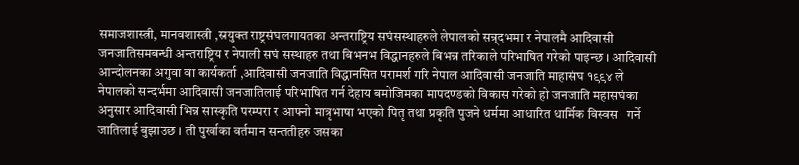समाजशास्त्री, मानवशास्त्री ,स्रयुक्त राष्ट्रसंघलगायतका अन्तराष्ट्रिय सघंसस्थाहरुले लेपालको सन्र्दभमा र नेपालमै आदिवासी जनजातिसमबन्धी अन्तराष्ट्रिय र नेपाली सघं सस्थाहरु तथा बिभनभ विद्धानहरुले बिभन्न तरिकाले परिभाषित गरेको पाइन्छ । आदिवासी आन्दोलनका अगुवा वा कार्यकर्ता ,आदिवासी जनजाति विद्धानसित परामर्श गरि नेपाल आदिवासी जनजाति माहासंघ १९९४ ले नेपालको सन्दर्भमा आदिवासी जनजातिलाई परिभाषित गर्न देहाय बमोजिमका मापदण्डको विकास गरेको हो जनजाति महासघंका अनुसार आदिवासी भिन्न सास्कृति परम्परा र आफ्नो मात्रृभाषा भएको पितृ तथा प्रकृति पुजने धर्ममा आधारित धार्मिक विस्वस   गर्ने जातिलाई बुझाउछ । ती पुर्खाका वर्तमान सन्ततीहरु जसका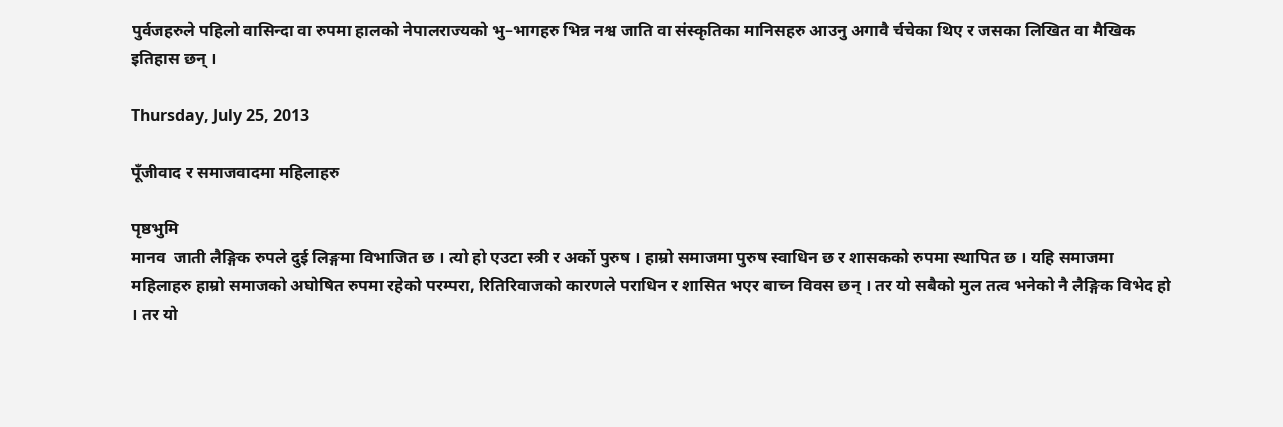पुर्वजहरुले पहिलो वासिन्दा वा रुपमा हालको नेपालराज्यको भु–भागहरु भिन्न नश्व जाति वा संस्कृतिका मानिसहरु आउनु अगावै र्चचेका थिए र जसका लिखित वा मैखिक इतिहास छन् ।

Thursday, July 25, 2013

पूँजीवाद र समाजवादमा महिलाहरु

पृष्ठभुमि
मानव  जाती लैङ्गिक रुपले दुई लिङ्गमा विभाजित छ । त्यो हो एउटा स्त्री र अर्को पुरुष । हाम्रो समाजमा पुरुष स्वाधिन छ र शासकको रुपमा स्थापित छ । यहि समाजमा महिलाहरु हाम्रो समाजको अघोषित रुपमा रहेको परम्परा, रितिरिवाजको कारणले पराधिन र शासित भएर बाच्न विवस छन् । तर यो सबैको मुल तत्व भनेको नै लैङ्गिक विभेद हो । तर यो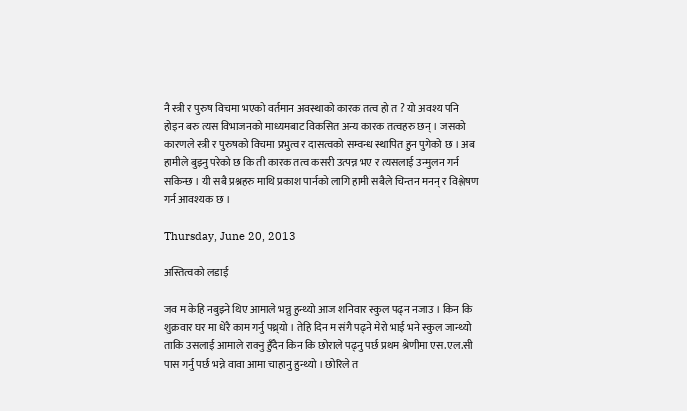नै स्त्री र पुरुष विचमा भएको वर्तमान अवस्थाको कारक तत्व हो त ? यो अवश्य पनि होइन बरु त्यस विभाजनको माध्यमबाट विकसित अन्य कारक तत्वहरु छन् । जसको कारणले स्त्री र पुरुषको विचमा प्रभुत्व र दासत्वको सम्वन्ध स्थापित हुन पुगेको छ । अब हामीले बुझ्नु परेको छ कि ती कारक तत्व कसरी उत्पन्न भए र त्यसलाई उन्मुलन गर्न सकिन्छ । यी सबै प्रश्नहरु माथि प्रकाश पार्नको लागि हामी सबैले चिन्तन मनन् र विश्लेषण गर्न आवश्यक छ ।

Thursday, June 20, 2013

अस्तित्वको लडाई

जव म केहि नबुझ्ने थिए आमाले भन्नु हुन्थ्यो आज शनिवार स्कुल पढ्न नजाउ । किन कि शुक्रवार घर मा धेरै काम गर्नु पथ्र्यो । तेहि दिन म संगै पढ्ने मेरो भाई भने स्कुल जान्थ्यो ताकि उसलाई आमाले राक्नु हुँदैन किन कि छोराले पढ्नु पर्छ प्रथम श्रेणीमा एस.एल.सी पास गर्नु पर्छ भन्ने वावा आमा चाहानु हुन्थ्यो । छोरिले त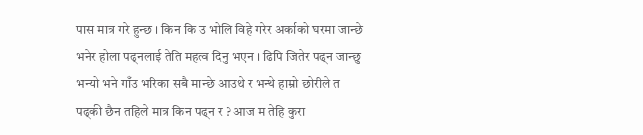पास मात्र गरे हुन्छ । किन कि उ भोलि विहे गरेर अर्काको घरमा जान्छे भनेर होला पढ्नलाई तेति महत्व दिनु भएन । ढिपि जितेर पढ्न जान्छु भन्यो भने गाँउ भरिका सबै मान्छे आउथे र भन्थे हाम्रो छोरीले त पढ्की छैन तहिले मात्र किन पढ्न र ? आज म तेहि कुरा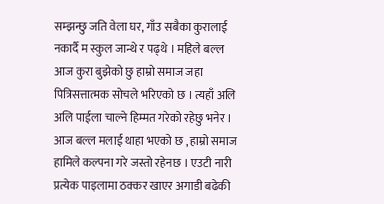सम्झन्छु जति वेला घर, गाँउ सबैका कुरालाई नकार्दै म स्कुल जान्थे र पढ्थे । महिले बल्ल आज कुरा बुझेको छु हाम्रो समाज जहा पित्रिसत्तात्मक सोचले भरिएको छ । त्यहाँ अलि अलि पाईला चाल्ने हिम्मत गरेको रहेछु भनेर । आज बल्ल मलाई थाहा भएको छ , हाम्रो समाज हामिले कल्पना गरे जस्तो रहेनछ । एउटी नारी प्रत्येक पाइलामा ठक्कर खाएर अगाडी बढेकी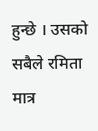हुन्छे । उसको सबैले रमिता मात्र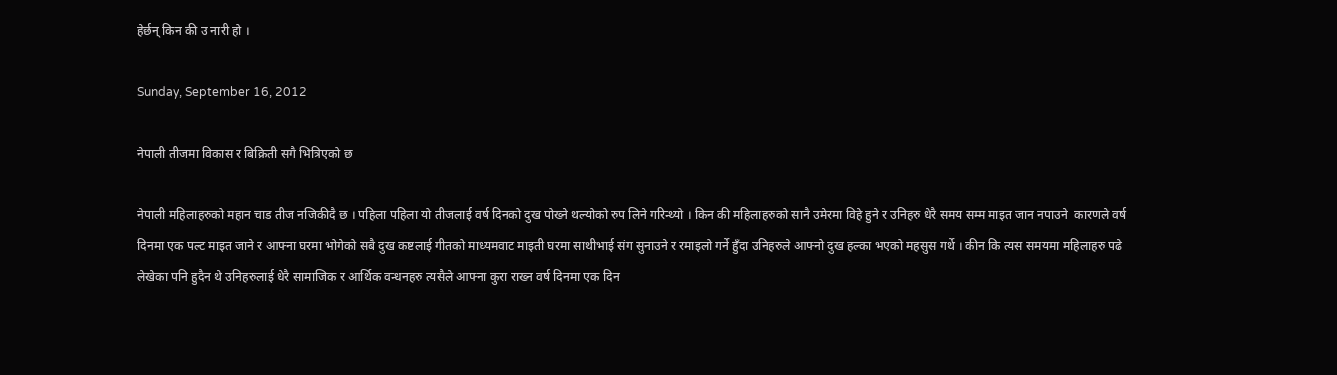हेर्छन् किन की उ नारी हो ।

Sunday, September 16, 2012

नेपाली तीजमा विकास र बिक्रिती सगै भित्रिएको छ

नेपाली महिलाहरुको महान चाड तीज नजिकीदै छ । पहिला पहिला यो तीजलाई वर्ष दिनको दुख पोख्ने थल्योको रुप लिने गरिन्थ्यो । किन की महिलाहरुको सानै उमेरमा विहे हुने र उनिहरु धेरै समय सम्म माइत जान नपाउने  कारणले वर्ष दिनमा एक पल्ट माइत जाने र आफ्ना घरमा भोगेको सबै दुख कष्टलाई गीतको माध्यमवाट माइती घरमा साथीभाई संग सुनाउने र रमाइलो गर्ने हुँदा उनिहरुले आफ्नो दुख हल्का भएको महसुस गर्थे । कीन कि त्यस समयमा महिलाहरु पढे लेखेका पनि हुदैन थे उनिहरुलाई धेरै सामाजिक र आर्थिक वन्धनहरु त्यसैले आफ्ना कुरा राख्न वर्ष दिनमा एक दिन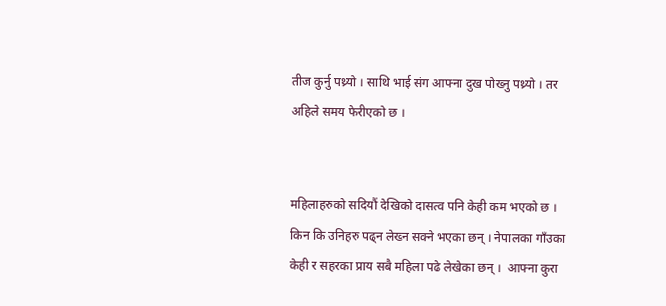तीज कुर्नु पथ्र्यो । साथि भाई संग आफ्ना दुख पोख्नु पथ्र्यो । तर अहिले समय फेरीएको छ ।


महिलाहरुको सदियौं देखिको दासत्व पनि केही कम भएको छ । किन कि उनिहरु पढ्न लेख्न सक्ने भएका छन् । नेपालका गाँउका केही र सहरका प्राय सबै महिला पढे लेखेका छन् ।  आफ्ना कुरा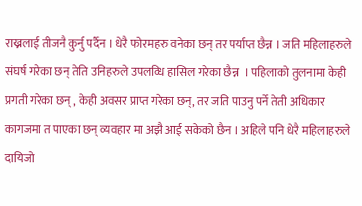राख्नलाई तीजनै कुर्नु पर्दैन । धेरै फोरमहरु वनेका छन् तर पर्याप्त छैन्न । जति महिलाहरुले संघर्ष गरेका छन् तेति उनिहरुले उपलव्धि हासिल गरेका छैन्न  । पहिलाको तुलनामा केही प्रगती गरेका छन् , केही अवसर प्राप्त गरेका छन्, तर जति पाउनु पर्ने तेती अधिकार कागजमा त पाएका छन् व्यवहार मा अझै आई सकेको छैन । अहिले पनि धेरै महिलाहरुले दायिजो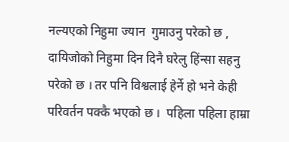नल्यएको निहुमा ज्यान  गुमाउनु परेको छ , दायिजोको निहुमा दिन दिनै घरेलु हिंन्सा सहनु परेको छ । तर पनि विश्वलाई हेर्ने हो भने केही परिवर्तन पक्कै भएको छ ।  पहिला पहिला हाम्रा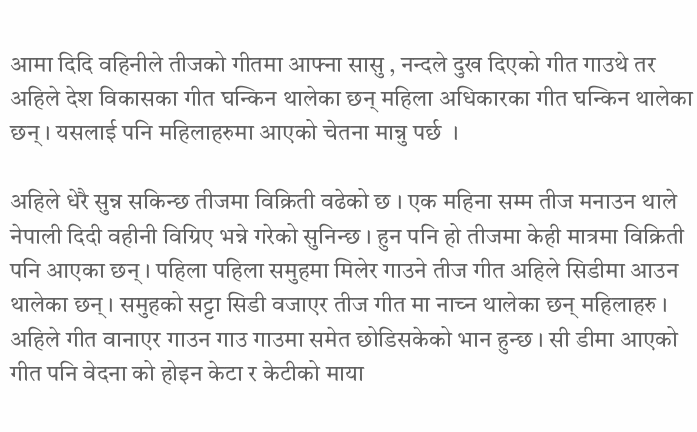आमा दिदि वहिनीले तीजको गीतमा आफ्ना सासु , नन्दले दुख दिएको गीत गाउथे तर अहिले देश विकासका गीत घन्किन थालेका छन् महिला अधिकारका गीत घन्किन थालेका छन् । यसलाई पनि महिलाहरुमा आएको चेतना मान्नु पर्छ  ।

अहिले धेरै सुन्न सकिन्छ तीजमा विक्रिती वढेको छ । एक महिना सम्म तीज मनाउन थाले नेपाली दिदी वहीनी विग्रिए भन्ने गरेको सुनिन्छ । हुन पनि हो तीजमा केही मात्रमा विक्रिती पनि आएका छन् । पहिला पहिला समुहमा मिलेर गाउने तीज गीत अहिले सिडीमा आउन थालेका छन् । समुहको सट्टा सिडी वजाएर तीज गीत मा नाच्न थालेका छन् महिलाहरु ।  अहिले गीत वानाएर गाउन गाउ गाउमा समेत छोडिसकेको भान हुन्छ । सी डीमा आएको गीत पनि वेदना को होइन केटा र केटीको माया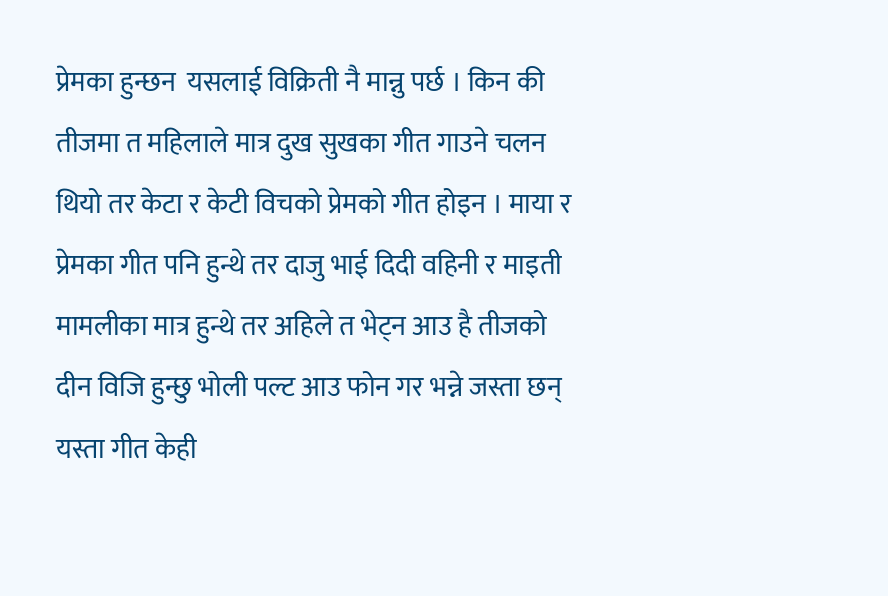प्रेमका हुन्छन  यसलाई विक्रिती नै मान्नु पर्छ । किन की तीजमा त महिलाले मात्र दुख सुखका गीत गाउने चलन थियो तर केटा र केटी विचको प्रेमको गीत होइन । माया र प्रेमका गीत पनि हुन्थे तर दाजु भाई दिदी वहिनी र माइती मामलीका मात्र हुन्थे तर अहिले त भेट्न आउ है तीजको दीन विजि हुन्छु भोली पल्ट आउ फोन गर भन्ने जस्ता छन् यस्ता गीत केही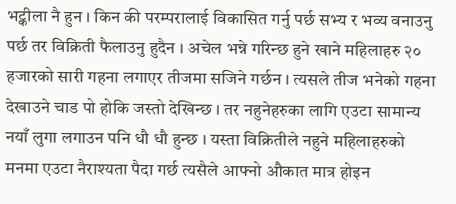भट्कीला नै हुन । किन की परम्परालाई विकासित गर्नु पर्छ सभ्य र भव्य वनाउनु पर्छ तर विक्रिती फैलाउनु हुदैन । अचेल भन्ने गरिन्छ हुने खाने महिलाहरु २० हजारको सारी गहना लगाएर तीजमा सजिने गर्छन । त्यसले तीज भनेको गहना देखाउने चाड पो होकि जस्तो देखिन्छ । तर नहुनेहरुका लागि एउटा सामान्य नयाँ लुगा लगाउन पनि धौ धौ हुन्छ । यस्ता विक्रितीले नहुने महिलाहरुको मनमा एउटा नैराश्यता पैदा गर्छ त्यसैले आफ्नो औकात मात्र होइन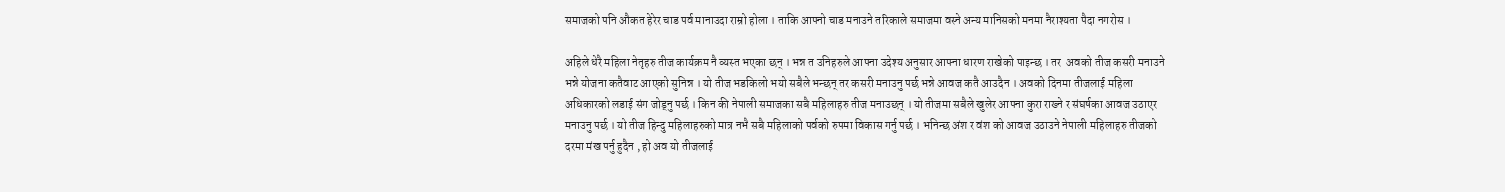समाजको पनि औकत हेरेर चाड पर्व मानाउदा राम्रो होला । ताकि आफ्नो चाड मनाउने तरिकाले समाजमा वस्ने अन्य मानिसको मनमा नैराश्यता पैदा नगरोस ।

अहिले धेरै महिला नेतृहरु तीज कार्यक्रम नै व्यस्त भएका छन् । भन्न त उनिहरुले आफ्ना उदेश्य अनुसार आफ्ना धारण राखेको पाइन्छ । तर  अवको तीज कसरी मनाउने भन्ने योजना कतैवाट आएको सुनिन्न । यो तीज भडकिलो भयो सबैले भन्छन् तर कसरी मनाउनु पर्छ भन्ने आवज कतै आउदैन । अवको दिनमा तीजलाई महिला अधिकारको लडाई संग जोड्नु पर्छ । किन की नेपाली समाजका सबै महिलाहरु तीज मनाउछन् । यो तीजमा सबैले खुलेर आफ्ना कुरा राख्ने र संघर्षका आवज उठाएर मनाउनु पर्छ । यो तीज हिन्दु महिलाहरुको मात्र नभै सबै महिलाको पर्वको रुपमा विकास गर्नु पर्छ । भनिन्छ अंश र वंश को आवज उठाउने नेपाली महिलाहरु तीजको दरमा मंख पर्नु हुदैन , हो अव यो तीजलाई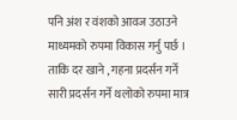पनि अंश र वंशको आवज उठाउने माध्यमको रुपमा विकास गर्नु पर्छ । ताकि दर खाने , गहना प्रदर्सन गर्ने सारी प्रदर्सन गर्ने थलोको रुपमा मात्र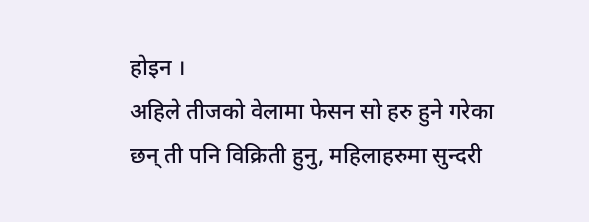होइन ।
अहिले तीजको वेलामा फेसन सो हरु हुने गरेका छन् ती पनि विक्रिती हुनु, महिलाहरुमा सुन्दरी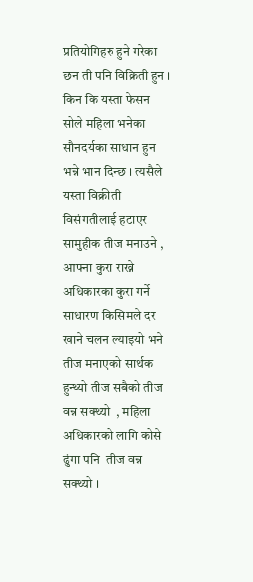प्रतियोगिहरु हुने गरेका छन ती पनि विक्रिती हुन । किन कि यस्ता फेसन सोले महिला भनेका सौनदर्यका साधान हुन भन्ने भान दिन्छ । त्यसैले यस्ता विक्रीती विसंगतीलाई हटाएर सामुहीक तीज मनाउने , आफ्ना कुरा राख्ने अधिकारका कुरा गर्ने साधारण किसिमले दर खाने चलन ल्याइयो भने तीज मनाएको सार्थक हुन्थ्यो तीज सबैको तीज वन्न सक्थ्यो  , महिला अधिकारको लागि कोसे ढुंगा पनि  तीज वन्न सक्थ्यो ।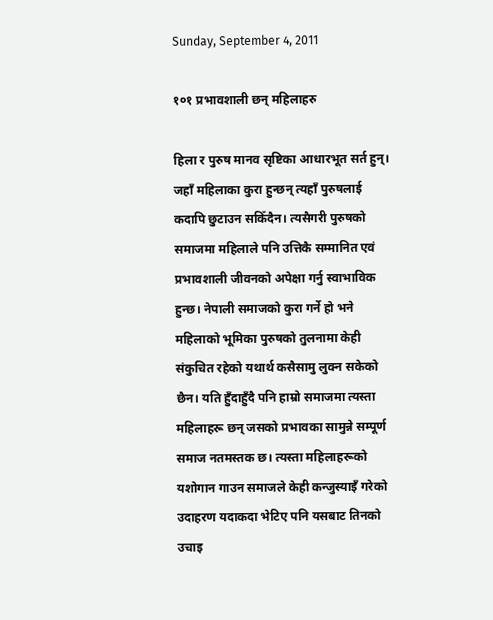Sunday, September 4, 2011

१०१ प्रभावशाली छन् महिलाहरु

हिला र पुरुष मानव सृष्टिका आधारभूत सर्त हुन्। जहाँ महिलाका कुरा हुन्छन् त्यहाँ पुरुषलाई कदापि छुटाउन सकिँदैन। त्यसैगरी पुरुषको समाजमा महिलाले पनि उत्तिकै सम्मानित एवं प्रभावशाली जीवनको अपेक्षा गर्नु स्वाभाविक हुन्छ। नेपाली समाजको कुरा गर्ने हो भने  महिलाको भूमिका पुरुषको तुलनामा केही संकुचित रहेको यथार्थ कसैसामु लुक्न सकेको छैन। यति हुँदाहुँदै पनि हाम्रो समाजमा त्यस्ता महिलाहरू छन् जसको प्रभावका सामुन्ने सम्पूर्ण समाज नतमस्तक छ। त्यस्ता महिलाहरूको यशोगान गाउन समाजले केही कन्जुस्याइँ गरेको उदाहरण यदाकदा भेटिए पनि यसबाट तिनको उचाइ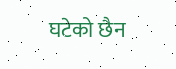घटेको छैन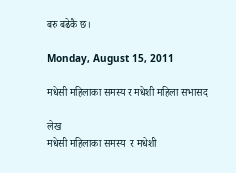बरु बढेकै छ।

Monday, August 15, 2011

मधेसी महिलाका समस्य र मधेशी महिला सभासद

लेख
मधेसी महिलाका समस्य  र मधेशी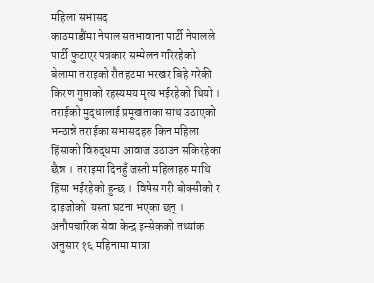महिला सभासद
काठमाडौंमा नेपाल सतभावाना पार्टी नेपालले पार्टी फुटाएर पत्रकार सम्मेलन गरिरहेको बेलामा तराइको रौतहटमा भरखर बिहे गरेकी किरण गुप्ताको रहस्यमय मृत्य भईरहेको थियो । तराईको मुद्धालाई प्रमूखताका साथ उठाएको भन्ठान्ने तराईका सभासदहरु किन महिला हिंसाको विरुद्धमा आवाज उठाउन सकिरहेका छैन्न ।  तराइमा दिनहुँ जस्तो महिलाहरु माथि हिंसा भईरहेको हुन्छ ।  विषेस गरी बोक्सीको र दाइजोको  यस्ता घटना भएका छन् ।  अनौपचारिक सेवा केन्द्र इन्सेकको तथ्यांक अनुसार १६ महिनामा मात्रा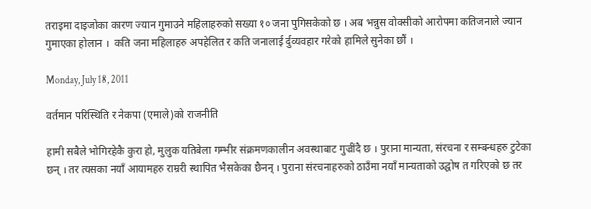तराइमा दाइजोका कारण ज्यान गुमाउने महिलाहरुको सख्या १० जना पुगिसकेको छ । अब भन्नुस वोक्सीको आरोपमा कतिजनाले ज्यान गुमाएका होलान ।  कति जना महिलाहरु अपहेलित र कति जनालाई र्दुव्यवहार गरेको हामिले सुनेका छौं ।

Monday, July 18, 2011

वर्तमान परिस्थिति र नेकपा (एमाले)को राजनीति

हामी सबैले भोगिरहेकै कुरा हो, मुलुक यतिबेला गम्भीर संक्रमणकालीन अवस्थाबाट गुज्रींदै छ । पुराना मान्यता, संरचना र सम्बन्धहरु टुटेका छन् । तर त्यसका नयाँ आयामहरु राम्ररी स्थापित भैसकेका छैनन् । पुराना संरचनाहरुको ठाउँमा नयाँ मान्यताको उद्घोष त गरिएको छ तर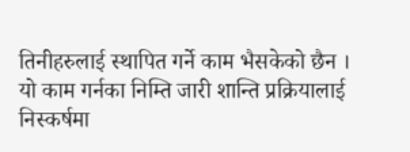तिनीहरुलाई स्थापित गर्ने काम भैसकेको छैन । यो काम गर्नका निम्ति जारी शान्ति प्रक्रियालाई निस्कर्षमा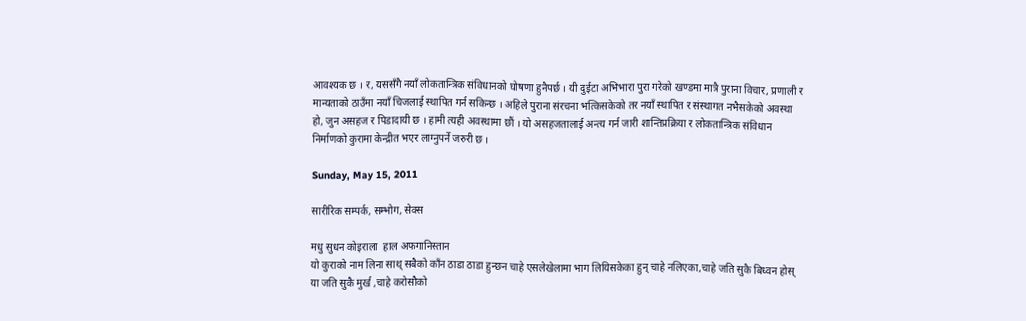आवश्यक छ । र, यससँगै नयाँ लोकतान्त्रिक संविधानको घोषणा हुनैपर्छ । यी दुईटा अभिभारा पुरा गरेको खण्डमा मात्रै पुराना विचार, प्रणाली र मान्यताको ठाउँमा नयाँ चिजलाई स्थापित गर्न सकिन्छ । अहिले पुराना संरचना भत्किसकेको तर नयाँ स्थापित र संस्थागत नभैसकेको अवस्था हो, जुन असहज र पिडादायी छ । हामी त्यही अवस्थामा छौं । यो असहजतालाई अन्त्य गर्न जारी शान्तिप्रक्रिया र लोकतान्त्रिक संविधान निर्माणको कुरामा केन्द्रीत भएर लाग्नुपर्ने जरुरी छ ।

Sunday, May 15, 2011

सारीरिक सम्पर्क, सम्भोग, सेक्स

मधु सुधन कोइराला  हाल अफगानिस्तान
यो कुराको नाम लिना साथ् सबैको काँन ठाडा ठाडा हुन्छन चाहे एसलेखेलामा भाग लियिसकेका हुन् चाहे नलिएका,चाहे जति सुकै बिध्वन होस् या जति सुकै मुर्ख ,चाहे करोसौको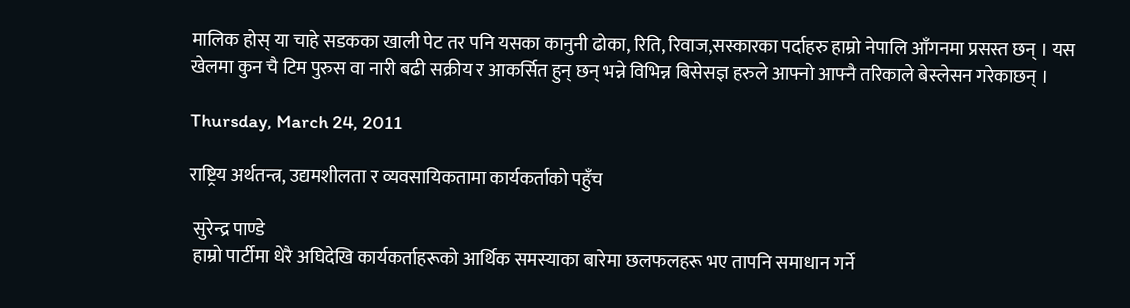मालिक होस् या चाहे सडकका खाली पेट तर पनि यसका कानुनी ढोका, रिति, रिवाज,सस्कारका पर्दाहरु हाम्रो नेपालि आँगनमा प्रसस्त छन् । यस खेलमा कुन चै टिम पुरुस वा नारी बढी सक्रीय र आकर्सित हुन् छन् भन्ने विभिन्न बिसेसज्ञ हरुले आफ्नो आफ्नै तरिकाले बेस्लेसन गरेकाछन् ।

Thursday, March 24, 2011

राष्ट्रिय अर्थतन्त्र, उद्यमशीलता र व्यवसायिकतामा कार्यकर्ताको पहुँच

 सुरेन्द्र पाण्डे
 हाम्रो पार्टीमा धेरै अघिदेखि कार्यकर्ताहरूको आर्थिक समस्याका बारेमा छलफलहरू भए तापनि समाधान गर्ने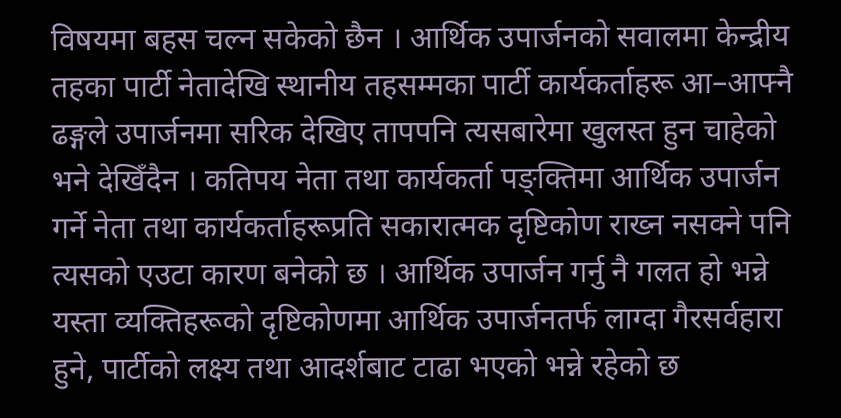विषयमा बहस चल्न सकेको छैन । आर्थिक उपार्जनको सवालमा केन्द्रीय तहका पार्टी नेतादेखि स्थानीय तहसम्मका पार्टी कार्यकर्ताहरू आ–आफ्नै ढङ्गले उपार्जनमा सरिक देखिए तापपनि त्यसबारेमा खुलस्त हुन चाहेको भने देखिँदैन । कतिपय नेता तथा कार्यकर्ता पङ्क्तिमा आर्थिक उपार्जन गर्ने नेता तथा कार्यकर्ताहरूप्रति सकारात्मक दृष्टिकोण राख्न नसक्ने पनि त्यसको एउटा कारण बनेको छ । आर्थिक उपार्जन गर्नु नै गलत हो भन्ने यस्ता व्यक्तिहरूको दृष्टिकोणमा आर्थिक उपार्जनतर्फ लाग्दा गैरसर्वहारा हुने, पार्टीको लक्ष्य तथा आदर्शबाट टाढा भएको भन्ने रहेको छ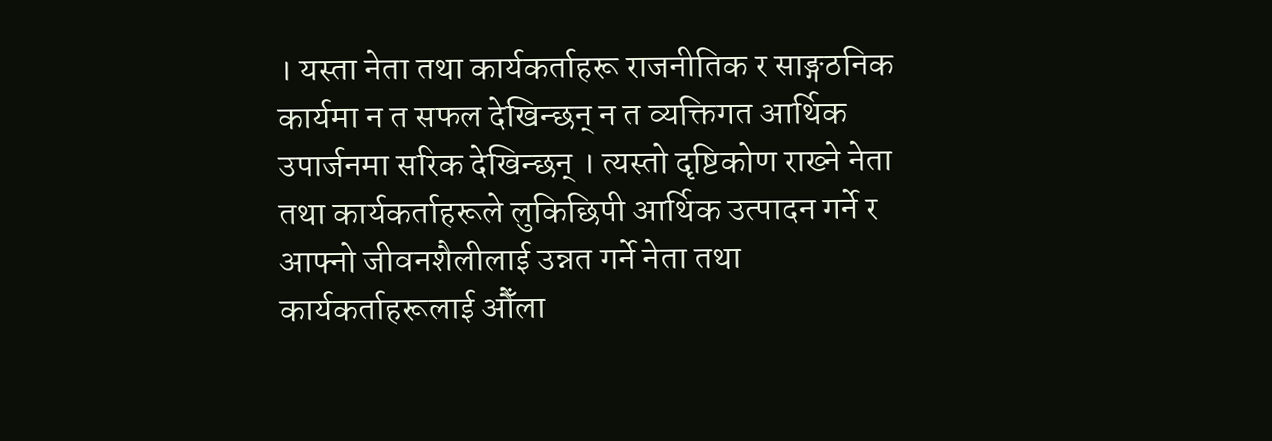। यस्ता नेता तथा कार्यकर्ताहरू राजनीतिक र साङ्गठनिक कार्यमा न त सफल देखिन्छन् न त व्यक्तिगत आर्थिक उपार्जनमा सरिक देखिन्छन् । त्यस्तो दृष्टिकोण राख्ने नेता तथा कार्यकर्ताहरूले लुकिछिपी आर्थिक उत्पादन गर्ने र आफ्नो जीवनशैलीलाई उन्नत गर्ने नेता तथा कार्यकर्ताहरूलाई औँला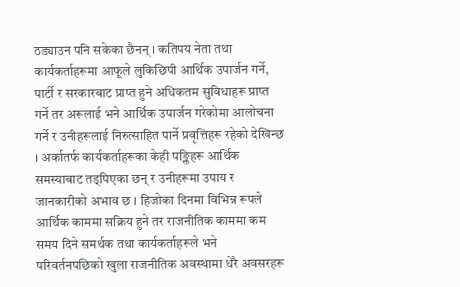ठड्याउन पनि सकेका छैनन् । कतिपय नेता तथा कार्यकर्ताहरूमा आफूले लुकिछिपी आर्थिक उपार्जन गर्ने, पार्टी र सरकारबाट प्राप्त हुने अधिकतम सुविधाहरू प्राप्त गर्ने तर अरूलाई भने आर्थिक उपार्जन गरेकोमा आलोचना गर्ने र उनीहरूलाई निरुत्साहित पार्ने प्रवृत्तिहरू रहेको देखिन्छ । अर्कातर्फ कार्यकर्ताहरूका केही पङ्क्तिहरू आर्थिक समस्याबाट तड्पिएका छन् र उनीहरूमा उपाय र जानकारीको अभाव छ । हिजोका दिनमा विभिन्न रूपले आर्थिक काममा सक्रिय हुने तर राजनीतिक काममा कम समय दिने समर्थक तथा कार्यकर्ताहरूले भने परिवर्तनपछिको खुला राजनीतिक अवस्थामा धेरै अवसरहरू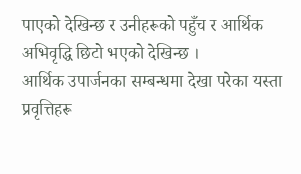पाएको देखिन्छ र उनीहरूको पहुँच र आर्थिक अभिवृद्धि छिटो भएको देखिन्छ ।
आर्थिक उपार्जनका सम्बन्धमा देखा परेका यस्ता प्रवृत्तिहरू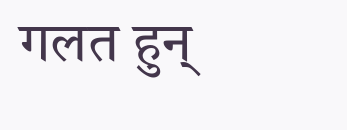गलत हुन्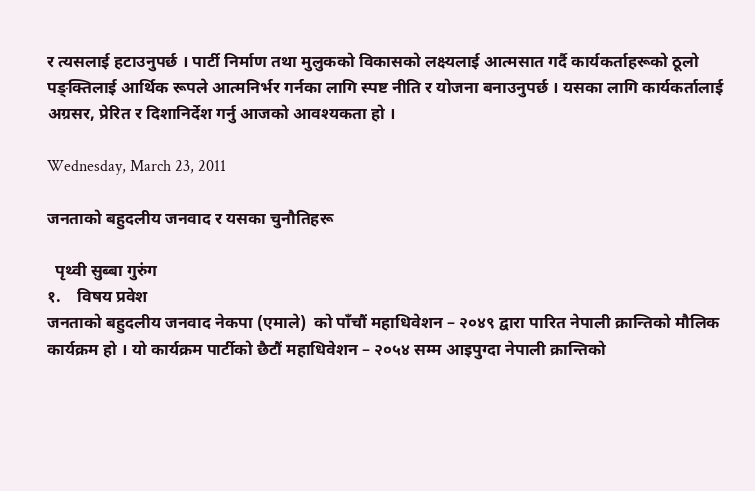र त्यसलाई हटाउनुपर्छ । पार्टी निर्माण तथा मुलुकको विकासको लक्ष्यलाई आत्मसात गर्दै कार्यकर्ताहरूको ठूलो पङ्क्तिलाई आर्थिक रूपले आत्मनिर्भर गर्नका लागि स्पष्ट नीति र योजना बनाउनुपर्छ । यसका लागि कार्यकर्तालाई अग्रसर, प्रेरित र दिशानिर्देश गर्नु आजको आवश्यकता हो ।

Wednesday, March 23, 2011

जनताको बहुदलीय जनवाद र यसका चुनौतिहरू

  पृथ्वी सुब्बा गुरुंग
१.    विषय प्रवेश
जनताको बहुदलीय जनवाद नेकपा (एमाले)  को पाँचौं महाधिवेशन – २०४९ द्वारा पारित नेपाली क्रान्तिको मौलिक कार्यक्रम हो । यो कार्यक्रम पार्टीको छैटौं महाधिवेशन – २०५४ सम्म आइपुग्दा नेपाली क्रान्तिको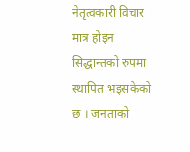नेतृत्वकारी विचार मात्र होइन सिद्धान्तको रुपमा स्थापित भइसकेको छ । जनताको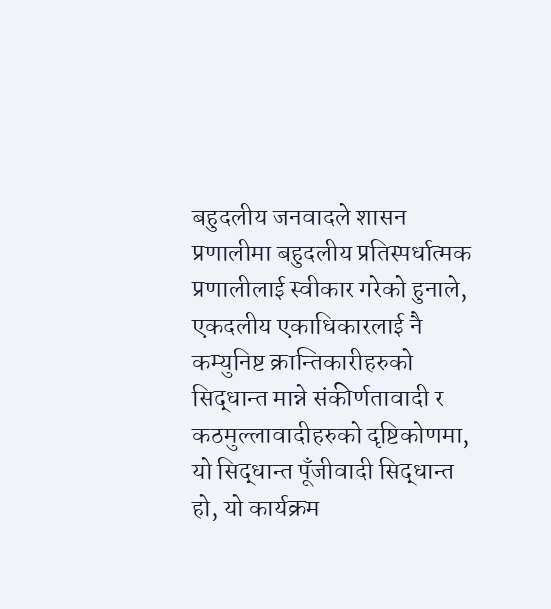बहुदलीय जनवादले शासन प्रणालीमा बहुदलीय प्रतिस्पर्धात्मक प्रणालीलाई स्वीकार गरेको हुनाले, एकदलीय एकाधिकारलाई नै कम्युनिष्ट क्रान्तिकारीहरुको सिद्धान्त मान्ने संकीर्णतावादी र कठमुल्लावादीहरुको दृष्टिकोणमा, यो सिद्धान्त पूँजीवादी सिद्धान्त हो, यो कार्यक्रम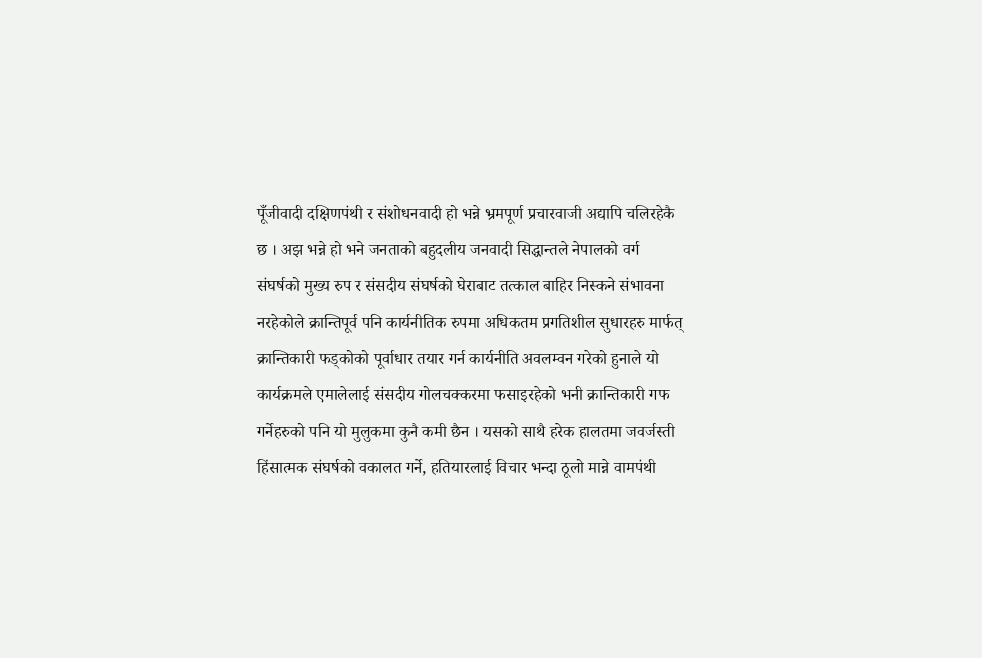पूँजीवादी दक्षिणपंथी र संशोधनवादी हो भन्ने भ्रमपूर्ण प्रचारवाजी अद्यापि चलिरहेकै छ । अझ भन्ने हो भने जनताको बहुदलीय जनवादी सिद्धान्तले नेपालको वर्ग संघर्षको मुख्य रुप र संसदीय संघर्षको घेराबाट तत्काल बाहिर निस्कने संभावना नरहेकोले क्रान्तिपूर्व पनि कार्यनीतिक रुपमा अधिकतम प्रगतिशील सुधारहरु मार्फत् क्रान्तिकारी फड्कोको पूर्वाधार तयार गर्न कार्यनीति अवलम्वन गरेको हुनाले यो कार्यक्रमले एमालेलाई संसदीय गोलचक्करमा फसाइरहेको भनी क्रान्तिकारी गफ गर्नेहरुको पनि यो मुलुकमा कुनै कमी छैन । यसको साथै हरेक हालतमा जवर्जस्ती हिंसात्मक संघर्षको वकालत गर्ने, हतियारलाई विचार भन्दा ठूलो मान्ने वामपंथी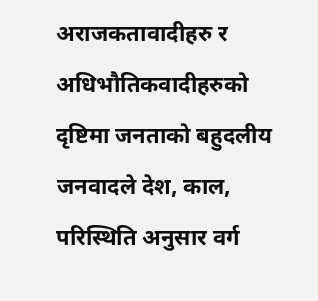अराजकतावादीहरु र अधिभौतिकवादीहरुको दृष्टिमा जनताको बहुदलीय जनवादले देश, काल, परिस्थिति अनुसार वर्ग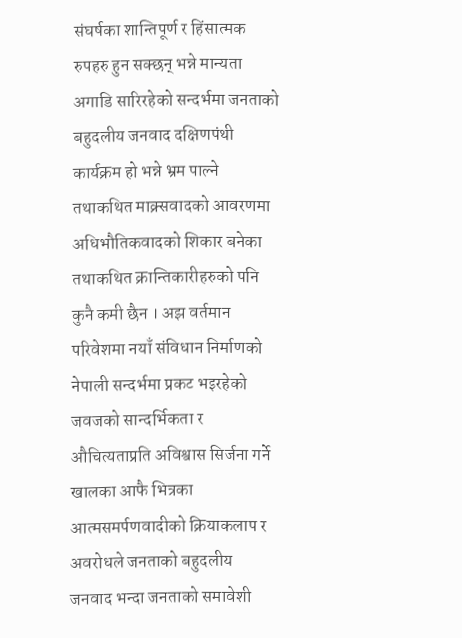संघर्षका शान्तिपूर्ण र हिंसात्मक रुपहरु हुन सक्छन् भन्ने मान्यता अगाडि सारिरहेको सन्दर्भमा जनताको बहुदलीय जनवाद दक्षिणपंथी कार्यक्रम हो भन्ने भ्रम पाल्ने तथाकथित माक्र्सवादको आवरणमा अधिभौतिकवादको शिकार बनेका तथाकथित क्रान्तिकारीहरुको पनि कुनै कमी छैन । अझ वर्तमान परिवेशमा नयाँ संविधान निर्माणको नेपाली सन्दर्भमा प्रकट भइरहेको जवजको सान्दर्भिकता र औचित्यताप्रति अविश्वास सिर्जना गर्ने खालका आफै भित्रका आत्मसमर्पणवादीको क्रियाकलाप र अवरोधले जनताको बहुदलीय जनवाद भन्दा जनताको समावेशी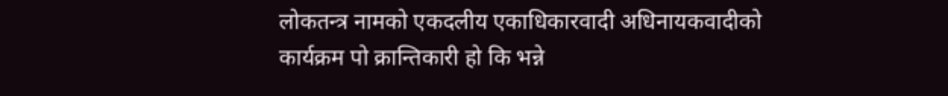लोकतन्त्र नामको एकदलीय एकाधिकारवादी अधिनायकवादीको कार्यक्रम पो क्रान्तिकारी हो कि भन्ने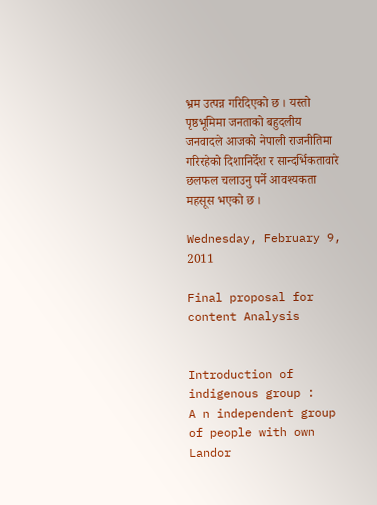भ्रम उत्पन्न गरिदिएको छ । यस्तो पृष्ठभूमिमा जनताको बहुदलीय जनवादले आजको नेपाली राजनीतिमा गरिरहेको दिशानिर्देश र सान्दर्भिकतावारे छलफल चलाउनु पर्ने आवश्यकता महसूस भएको छ ।

Wednesday, February 9, 2011

Final proposal for content Analysis


Introduction of indigenous group :
A n independent group of people with own Landor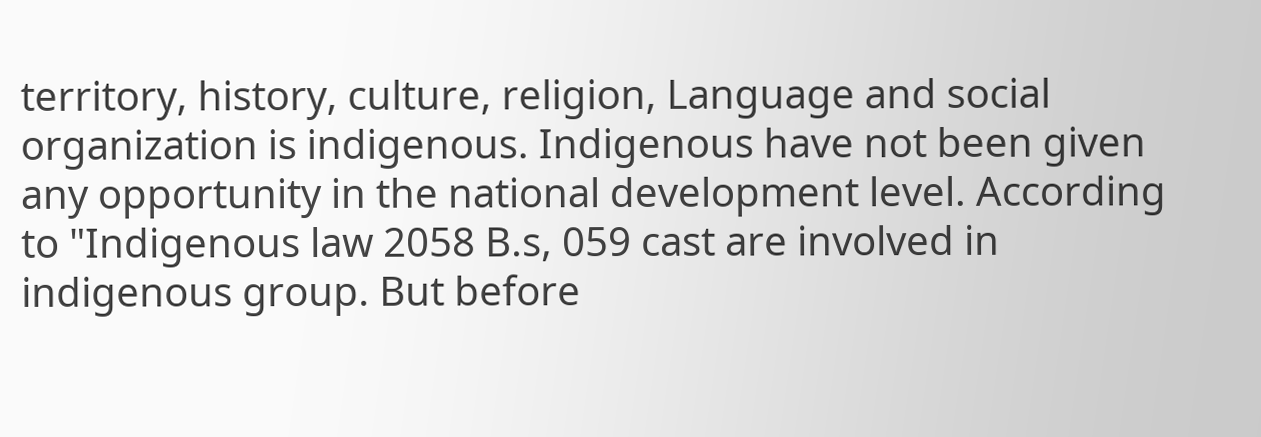territory, history, culture, religion, Language and social organization is indigenous. Indigenous have not been given any opportunity in the national development level. According to "Indigenous law 2058 B.s, 059 cast are involved in indigenous group. But before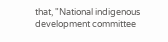that, "National indigenous development committee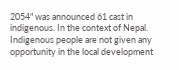2054" was announced 61 cast in indigenous. In the context of Nepal. Indigenous people are not given any opportunity in the local development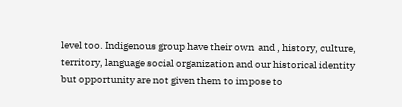level too. Indigenous group have their own  and , history, culture, territory, language social organization and our historical identity but opportunity are not given them to impose to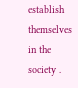establish themselves in the society .